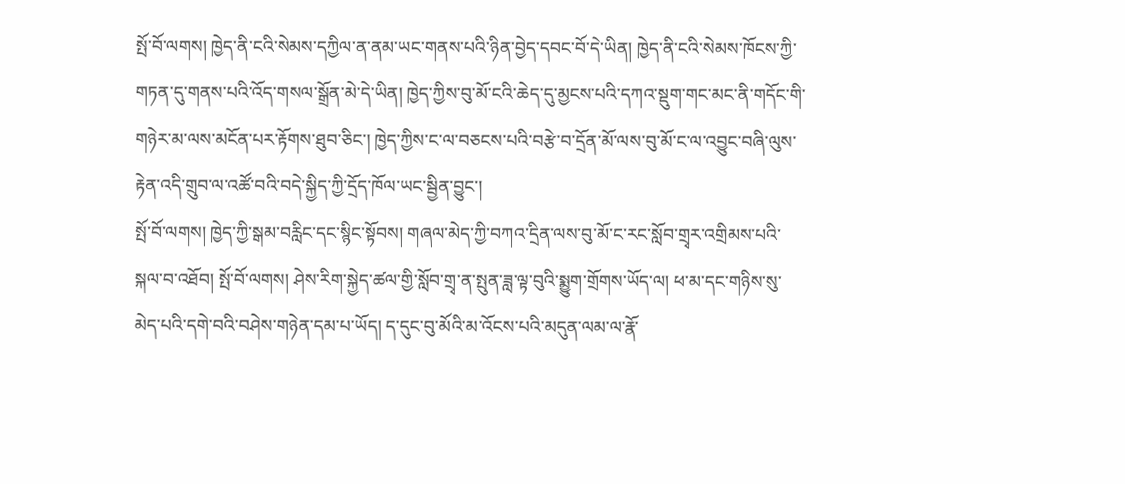སྤོ་བོ་ལགས། ཁྱེད་ནི་ངའི་སེམས་དཀྱིལ་ན་ནམ་ཡང་གནས་པའི་ཉིན་བྱེད་དབང་བོ་དེ་ཡིན། ཁྱེད་ནི་ངའི་སེམས་ཁོངས་ཀྱི་གཏན་དུ་གནས་པའི་འོད་གསལ་སྒྲོན་མེ་དེ་ཡིན། ཁྱེད་ཀྱིས་བུ་མོ་ངའི་ཆེད་དུ་མྱངས་པའི་དཀའ་སྡུག་གང་མང་ནི་གདོང་གི་གཉེར་མ་ལས་མངོན་པར་རྟོགས་ཐུབ་ཅིང་། ཁྱེད་ཀྱིས་ང་ལ་བཅངས་པའི་བརྩེ་བ་དྲོན་མོ་ལས་བུ་མོ་ང་ལ་འབྱུང་བཞི་ལུས་རྟེན་འདི་གྲུབ་ལ་འཚོ་བའི་བདེ་སྐྱིད་ཀྱི་དྲོད་ཁོལ་ཡང་སྦྱིན་བྱུང་།
སྤོ་བོ་ལགས། ཁྱེད་ཀྱི་སྒམ་བརླིང་དང་སྙིང་སྟོབས། གཞལ་མེད་ཀྱི་བཀའ་དྲིན་ལས་བུ་མོ་ང་རང་སློབ་གྲྭར་འགྲིམས་པའི་སྐལ་བ་འཐོབ། སྤོ་བོ་ལགས། ཤེས་རིག་སྐྱེད་ཚལ་གྱི་སློབ་གྲྭ་ན་སྤུན་ཟླ་ལྟ་བུའི་སྨྱུག་གྲོགས་ཡོད་ལ། ཕ་མ་དང་གཉིས་སུ་མེད་པའི་དགེ་བའི་བཤེས་གཉེན་དམ་པ་ཡོད། ད་དུང་བུ་མོའི་མ་འོངས་པའི་མདུན་ལམ་ལ་རྣོ་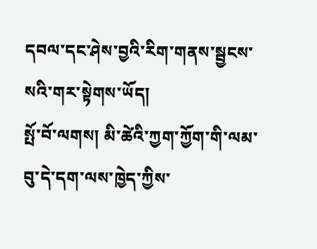དབལ་དང་ཤེས་བྱའི་རིག་གནས་སྦྱངས་སའི་གར་སྟེགས་ཡོད།
སྤོ་བོ་ལགས། མི་ཚེའི་ཀྱག་ཀྱོག་གི་ལམ་བུ་དེ་དག་ལས་ཁྱེད་ཀྱིས་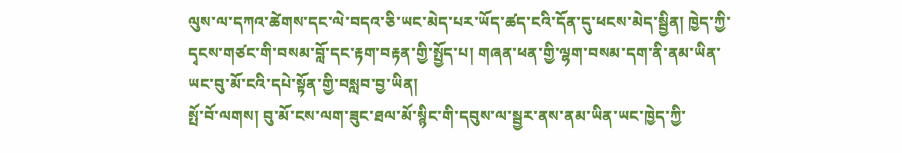ལུས་ལ་དཀའ་ཚེགས་དང་ལེ་བདའ་ཅི་ཡང་མེད་པར་ཡོད་ཚད་ངའི་དོན་དུ་ཕངས་མེད་སྦྱིན། ཁྱེད་ཀྱི་དྭངས་གཙང་གི་བསམ་བློ་དང་རྟག་བརྟན་གྱི་སྤྱོད་པ། གཞན་ཕན་གྱི་ལྷག་བསམ་དག་ནི་ནམ་ཡིན་ཡང་བུ་མོ་ངའི་དཔེ་སྟོན་གྱི་བསླབ་བྱ་ཡིན།
སྤོ་བོ་ལགས། བུ་མོ་ངས་ལག་ཟུང་ཐལ་མོ་སྙིང་གི་དབུས་ལ་སྦྱར་ནས་ནམ་ཡིན་ཡང་ཁྱེད་ཀྱི་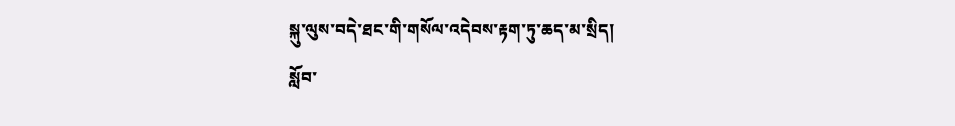སྐུ་ལུས་བདེ་ཐང་གི་གསོལ་འདེབས་རྟག་ཏུ་ཆད་མ་སྲིད།
སློབ་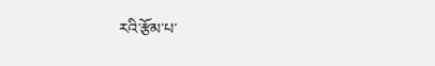རའི་རྩོམ་པ་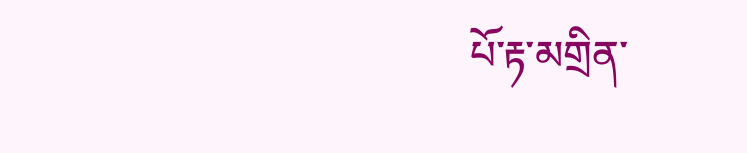པོ་རྟ་མགྲིན་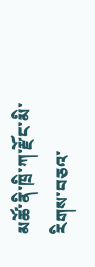མཚོ་ནི་ཁྲི་ཀ་རྫོང་མི་རིགས་བཅའ་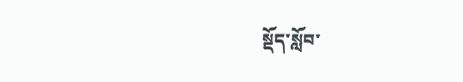སྡོད་སློབ་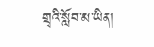གྲྭའི་སློབ་མ་ཡིན།